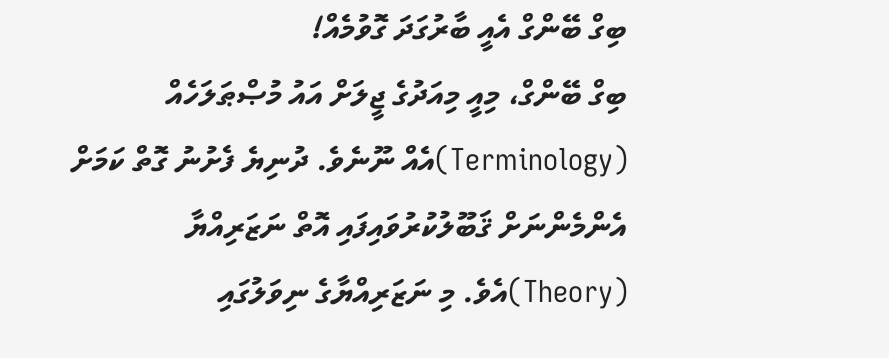ބިގް ބޭންގް އެއީ ބާރުގަދަ ގޮވުމެއް!
ބިގް ބޭންގް، މިއީ މިއަދުގެ ޖީލަށް އައު މުޞްޠަލަހެއް (Terminology)އެއް ނޫނެވެ. ދުނިޔެ ފެށުނު ގޮތް ކަމަށް އެންމެންނަށް ޤަބޫލުކުރުވައިފައި އޮތް ނަޒަރިއްޔާ (Theory)އެވެ. މި ނަޒަރިއްޔާގެ ނިވަލުގައި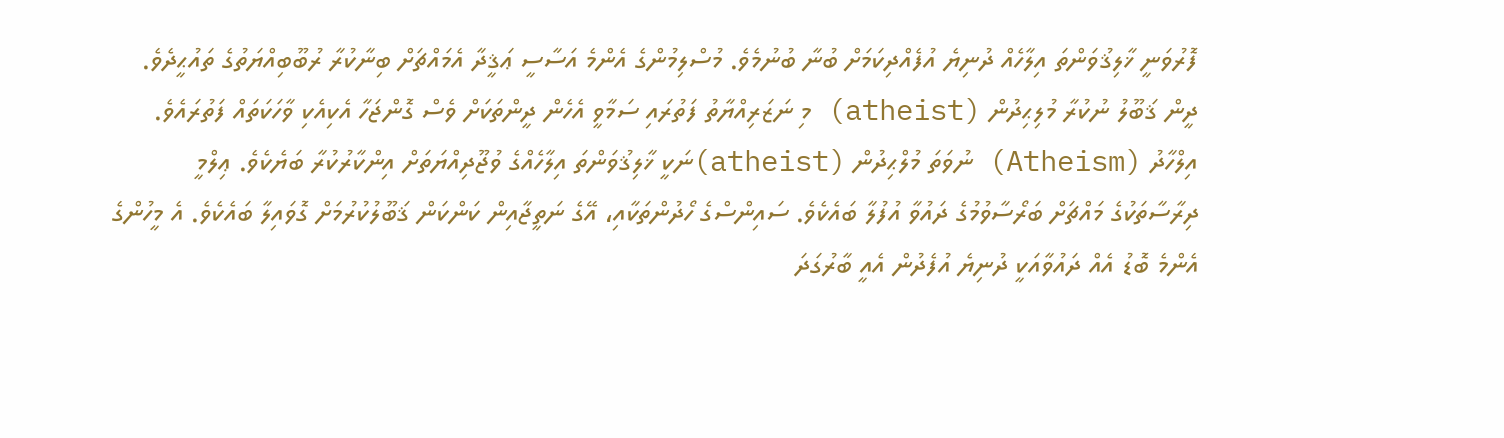ފޮރުވަނީ ޚާލިޤުވަންތަ އިލާހެއް ދުނިޔެ އުފެއްދިކަމަށް ބުނާ ބުނުމެވެ. މުސްލިމުންގެ އެންމެ އަސާސީ ޢަޤީދާ އެމައްޗަށް ބިނާކުރާ ރުބޫބިއްޔަތުގެ ތައުޙީދެވެ. ދީން ޤަބޫލު ނުކުރާ މުލިޙިދުން (atheist) މި ނަޒަރިއްޔާތު ފަތުރައި ސަމާވީ އެހެން ދީންތަކަށް ވެސް ގޮންޖަހާ އެކިއެކި ވާހަކަތައް ފަތުރައެވެ. އިލްހާދު (Atheism) ނުވަތަ މުލްޙިދުން (atheist)ނަކީ ޚާލިޤުވަންތަ އިލާހެއްގެ ވުޖޫދިއްޔަތަށް އިންކާރުކުރާ ބަޔެކެވެ. ޢިލްމީ ދިރާސާތަކުގެ މައްޗަށް ބަރޯސާވުމުގެ ދައުވާ އުފުލާ ބައެކެވެ. ސައިންސްގެ ހޯދުންތަކާއި، އޭގެ ނަތީޖާއިން ކަންކަން ޤަބޫލުކުރުމަށް ގޮވައިލާ ބައެކެވެ. އެ މީހުންގެ އެންމެ ބޮޑު އެއް ދައުވާއަކީ ދުނިޔެ އުފެދުން އެއީ ބާރުގަދަ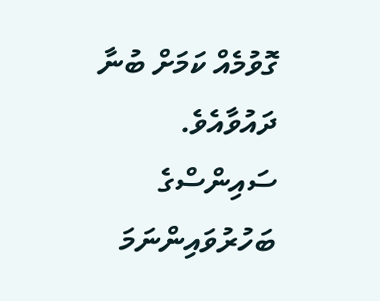ގޮވުމެއް ކަމަށް ބުނާ ދައުވާއެވެ. ސައިންސްގެ ބަހުރުވައިންނަމަ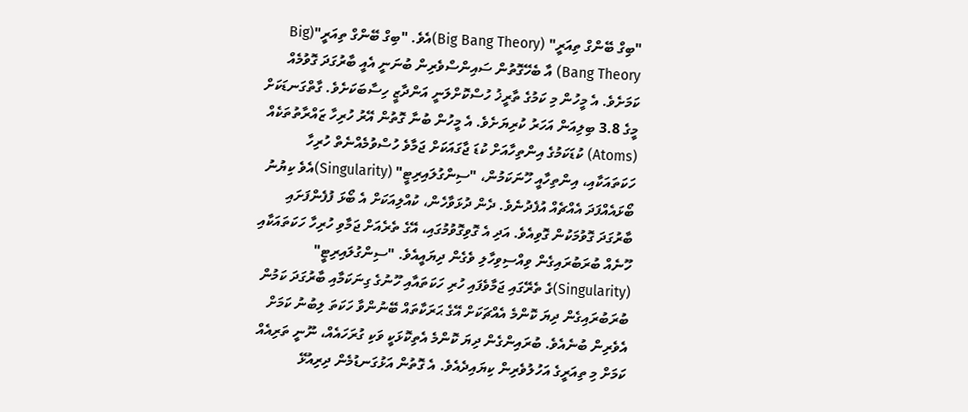"ބިގް ބޭންގް ތިއަރީ" (Big Bang Theory)އެވެ. "ބިގް ބޭންގް ތިއަރީ"(Big Bang Theory) އާ ބެހޭގޮތުން ސައިންސްވެރިން ބުނަނީ އެއީ ބާރުގަދަ ގޮވުމެއް ކަމަށެވެ. އެ މީހުން މި ކަމުގެ ތާރީޚު ހުސްކޮށްލަނީ އަންދާޒީ ހިސާބަކަށެވެ. ގާތްގަނޑަކަށް މީގެ 3.8 ބިލިއަން އަހަރު ކުރިޔަށެވެ. އެ މީހުން ބުނާ ގޮތުން އޭރު ހުރިހާ ޒައްރާތުތަކެއް (Atoms) ކުޑަކަމުގެ އިންތިހާއަށް ކުޑަ ޖާގައަކަށް ޖަމާވެ ހުސްވުމެއްނެތް ހުރިހާ ހަކަތައަކާއި، އިންތިހާއީ ހޫނަކަމުން، "ސިންގުލައިރިޓީ" (Singularity)އެވެ ކިޔުނު ބޯޅައެއްފަދަ އެއްޗެއް އުފެދުނެވެ. ދެން ދުޅަވާހެން، ކުއްލިއަކަށް އެ ބޯޅަ ފުފެންފަށައި ބާރުގަދަ ގޮވުމަކުން ގޮވިއެވެ. އަދި އެ ގޮވިގޮވުމުގައި، އޭގެ ތެރެއަށް ޖަމާވި ހުރިހާ ހަކަތައަކާއި ހޫނެއް ބުރަބުރައިގެން ވިއްސިވިހާލި ވެގެން ދިޔައީއެވެ. "ސިންގުލައިރިޓީ" (Singularity)ގެ ތެރޭގައި ޖަމާވެފައި ހުރި ހަކަތައާއި ހޫނުގެ ގިނަކަމާއި ބާރުގަދަ ކަމުން ބުރަބުރައިގެން ދިޔަ ކޮންމެ އެއްޗަކަށް އޭގެ ޙަރަކާތައް ބޭނުންވާ ހަކަތަ ލިބުނު ކަމަށް އެވެރިން ބުނެއެވެ. ބުރައިންގެން ދިޔަ ކޮންމެ އެތިކޮޅަކީ ވަކި ގުރަހައެއް، ނޫނީ ތަރިއެއް ކަމަށް މި ތިއަރީގެ އަހުލުވެރިން ކިޔައިދެއެވެ. އެ ގޮތުން އަޅުގަނޑުމެން ދިރިއުޅޭ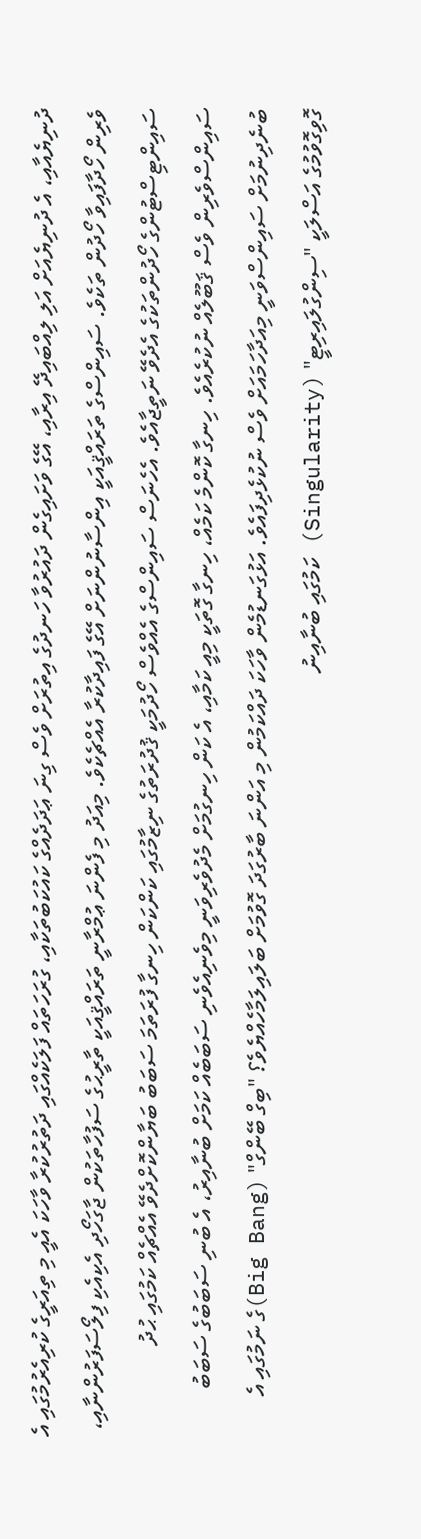ދުނިޔެއާއި، އެ ދުނިޔެއަށް އަލި ލިއްބައިދޭ އިރާއި، އޭގެ ވަށައިގެން ދައުރުވާ ހަނދުގެ އިތުރަށް ވެސް ގިނަ ޢަދަދެއްގެ ކައުކަބުތަކާއި، ގުރަހަތައް ފަލަކެއްގައި ދަތުރުކުރާ ވާހަކަ އެއީ މި ތިއަރީގެ ކުރިއެރުމުގައި އެ ވެރިން ހޯދާފައިވާ ހޯދުން ތަކެވެ. ސައިންސްގެ ތަރައްޤީއަކީ އިންސާނުންނަށް އޭގެ ފައިދާކުރާ އެއްޗެކެވެ. މިއަދު މި ފެންނަ ޢުމްރާނީ ތަރައްޤީއަކީ ތާރީޙުގެ ސަފުހާތަކުން ޖާގަހޯދި އެކިއެކި ފިލޯސަފަރުންނާއި، ސައިންޓިސްޓުންގެ ހޯދުންތަކުގެ އެދެވޭ ނަތީޖާއެވެ. އެހެނަސް ސައިންސްގެ އެއްވެސް ހޯދުމަކީ ޤުދުރަތުގެ ނިޒާމުގައި ކަންކަން ހިނގާ ފުރަތަމަ ސަބަބު ބަޔާންކޮށްދެވޭ އެއްޗެއް ކަމުގައި ޙުދު ސައިންސްވެރިން ވެސް ޤަބޫލެއް ނުކުރެއެވެ. ހިނގާ ކޮންމެ ކަމެއް، ހިނގާ ގޮތަކީ މިއީ ކަމާއި، އެ ކަން ހިނގުމަށް މެދުވެރިވަނީ މިވެނިއެވެނި ސަބަބެއް ކަމަށް ބުނާއިރު، އެ ބުނި ސަބަބުގެ ސަބަބު ބުނެދިނުމަށް ސައިންސްވަނީ މިއަދާހަމައަށް ވެސް ނުކުޅެދިފައެވެ. އަޅުގަނޑުމެން ވާހަކަ ދައްކަމުން މި އަންނަ ބާރުގަދަ ގޮވުމަށް ބަލައިލަމާހެއްޔެވެ؟ "ބިގް ބޭންގް" (Big Bang)ގެ ނަމުގައި އެ ގޮވިގޮވުމުގެ އަސްލަކީ "ސިންގުލައިރިޓީ" (Singularity) ކަމުގައި ބުނާއިނު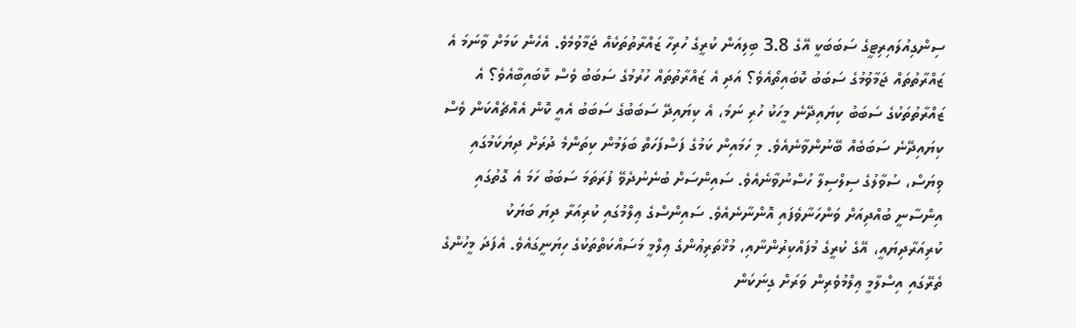ސިންގިއުލައިރިޓީގެ ސަބަބަކީ އޭގެ 3.8 ބިލިއަން ކުރީގެ ހުރިހާ ޒައްރާތުތަކެއް ޖަމާވުމެވެ. އެހެން ކަމަށް ވާނަމަ އެ ޒައްރާތުތައް ޖަމާވުމުގެ ސަބަބު ކޮބައިތޯއެވެ؟ އަދި އެ ޒައްރާތުތައް ހުރުމުގެ ސަބަބު ވެސް ކޮބައިބާއެވެ؟ އެ ޒައްރާތުތަކުގެ ސަބަބު ކިޔައިދޭނެ މީހަކު ހުރި ނަމަ، އެ ކިޔައިދޭ ސަބަބުގެ ސަބަބު އެއީ ކޮން އެއްޗެއްކަން ވެސް ކިޔައިދޭނެ ސަބަބެއް ބޭނުންވާނެއެވެ. މި ހަމައިން ކަމުގެ ފަސްފަހަތް ބަލަމުން ކިތަންމެ ދުރަށް ދިޔަކަމުގައި ވިޔަސް، ސުވާލުގެ ސިލްސިލާ ހުސްނުވާނެއެވެ. ސައިންސަށް ބުނެނުދެވޭ ފުރަތަމަ ސަބަބު ހަމަ އެ ގޮތުގައި އިންސާނީ ބުއްދިއަށް ވަންހަނާވެފައި އޮންނާނެއެވެ. ސައިންސްގެ ޢިލްމުގައި ކުރިއަރާ ދިޔަ ބަޔަކު ކުރިއަރާދިޔައީ، އޭގެ ކުރީގެ މުފައްކިރުންނާއި، މުޚްތަރިޢުންގެ ޢިލްމީ މަސައްކަތްތަކުގެ ހިޔަނީގައެވެ. އެފަދަ މީހުންގެ ތެރޭގައި އިސްލާމީ ޢިލްމުވެރިން ވަރަށް ގިނަކަން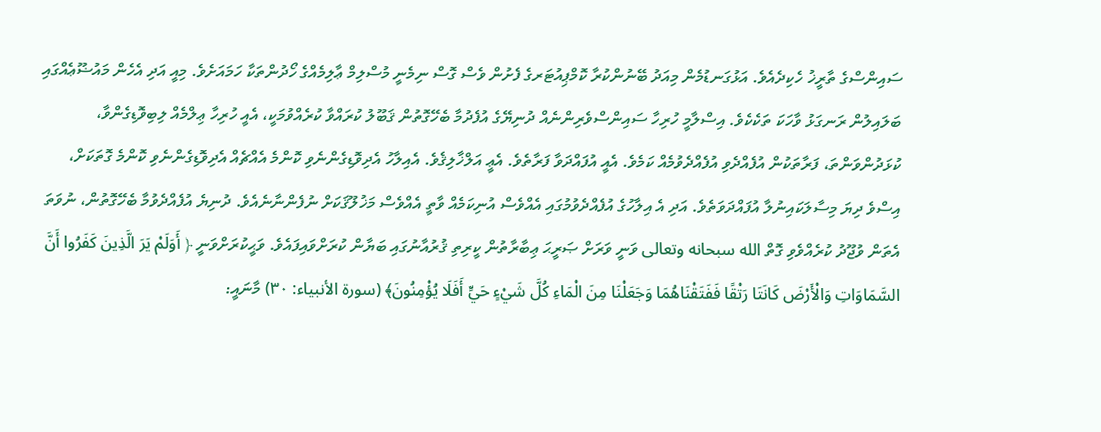ސައިންސްގެ ތާރީޚު ހެކިދެއެވެ. އަޅުގަނޑުމެން މިއަދު ބޭނުންކުރާ ކޮމްޕިއުޓަރގެ ފެށުން ވެސް ގޮސް ނިމެނީ މުސްލިމް ޢާލިމެއްގެ ހޯދުންތަކާ ހަމައަށެވެ. މިއީ އަދި އެހެން މައުޟޫޢެއްގައި ބަލައިލުން ރަނގަޅު ވާހަކަ ތަކެކެވެ. އިސްލާމީ ހުރިހާ ސައިންސްވެރިންނެއް ދުނިޔޭގެ އުފެދުމާ ބެހޭގޮތުން ޤަބޫލު ކުރައްވާ ކުރެއްވުމަކީ، އެއީ ހުރިހާ ޢިލްމެއް ލިބިވޮޑިގެންވާ، ކުޅަދުންވަންތަ، ފަރާތަކުން އުފެއްދެވި އުފެއްދެވުމެއް ކަމެވެ. އެއީ އުފައްދަވާ ފަރާތެވެ. އެޢީ އަލްޚާލިޤެވެ. އެއިލާހު އެދިވޮޑިގެންނެވި ކޮންމެ އެއްޗެއް އެދިވޮޑިގެންނެވި ކޮންމެ ގޮތަކަށް، އިސްވެ ދިޔަ މިސާލަކައިނުލާ އުފައްދަވަތެވެ. އަދި އެ އިލާހުގެ އުފެއްދެވުމުގައި އެއްވެސް އުނިކަމެއް ވާތީ އެއްވެސް މަޚުލޫޤަކަށް ނުފެންނާނެއެވެ. ދުނިޔެ އުފެއްދެވުމާ ބެހޭގޮތުން، ނުވަތަ އެތަން ވުޖޫދު ކުރެއްވެވި ގޮތް الله سبحانه وتعالى ވަނީ ވަރަށް ޞަރީޙަ ޢިބާރާތުން ކީރިތި ޤުރުއާނުގައި ބަޔާން ކުރަށްވައިފައެވެ. ވަޙީކުރަށްވަނީ ﴿ أَوَلَمْ يَرَ الَّذِينَ كَفَرُوا أَنَّ السَّمَاوَاتِ وَالْأَرْضَ كَانَتَا رَتْقًا فَفَتَقْنَاهُمَا وَجَعَلْنَا مِنَ الْمَاءِ كُلَّ شَيْءٍ حَيٍّ أَفَلَا يُؤْمِنُونَ﴾ (سورة الأنبياء: ٣٠) މާނައީ: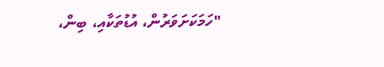"ހަމަކަށަވަރުން، އުޑުތަކާއި، ބިން،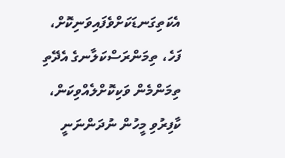އެކަތިގަނޑަކަށްވެފައިވަނިކޮށް، ފަހެ، ތިމަންރަސްކަލާނގެ އެދޭތި ތިމަންމެން ވަކިކޮށްލެއްވިކަން، ކާފިރުވި މީހުން ނުދަންނަނީ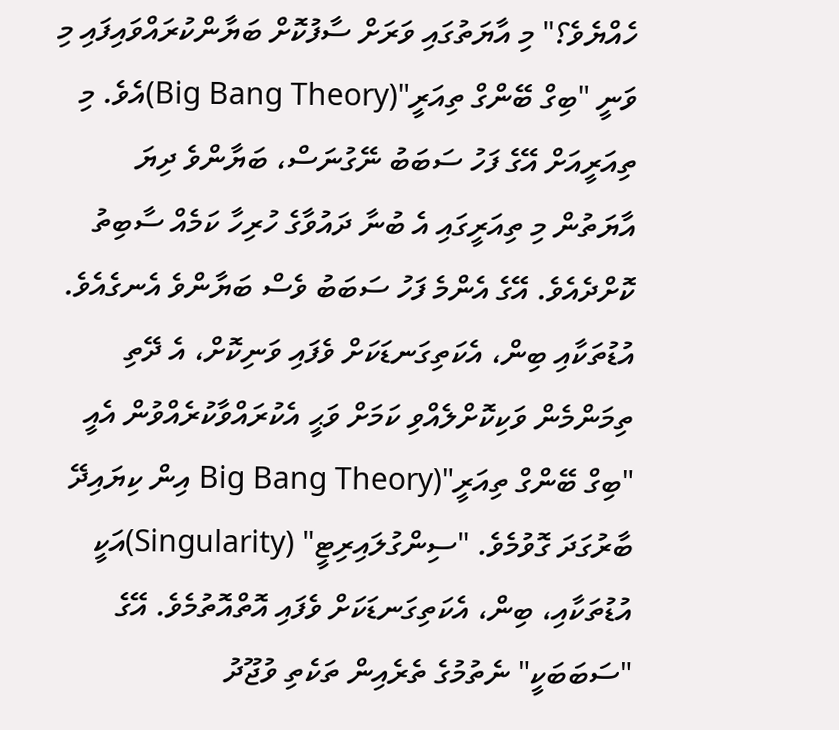ހެއްޔެވެ؟" މި އާޔަތުގައި ވަރަށް ސާފުކޮށް ބަޔާންކުރައްވައިފައި މި ވަނީ "ބިގް ބޭންގް ތިއަރީ"(Big Bang Theory)އެވެ. މި ތިއަރީއަށް އޭގެ ފަހު ސަބަބު ނޭގުނަސް، ބަޔާންވެ ދިޔަ އާޔަތުން މި ތިއަރީގައި އެ ބުނާ ދައުވާގެ ހުރިހާ ކަމެއް ސާބިތު ކޮށްދެއެވެ. އޭގެ އެންމެ ފަހު ސަބަބު ވެސް ބަޔާންވެ އެނގެއެވެ. އުޑުތަކާއި ބިން، އެކަތިގަނޑަކަށް ވެފައި ވަނިކޮށް، އެ ދޭތި ތިމަންމެން ވަކިކޮށްލެއްވި ކަމަށް ވަޙީ އެކުރައްވާކުރެއްވުން އެއީ "ބިގް ބޭންގް ތިއަރީ"(Big Bang Theory އިން ކިޔައިދޭ ބާރުގަދަ ގޮވުމެވެ. "ސިންގުލައިރިޓީ" (Singularity)އަކީ އުޑުތަކާއި، ބިން، އެކަތިގަނޑަކަށް ވެފައި އޮތްއޮތުމެވެ. އޭގެ "ސަބަބަކީ" ނެތުމުގެ ތެރެއިން ތަކެތި ވުޖޫދު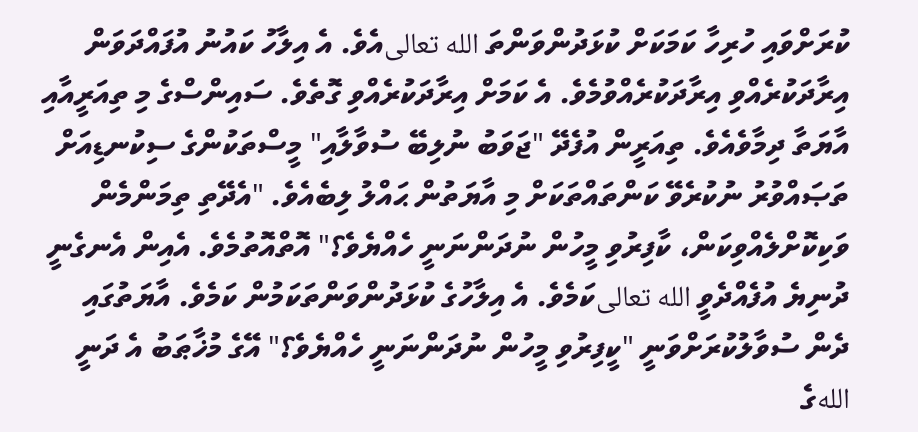ކުރަށްވައި ހުރިހާ ކަމަކަށް ކުޅަދުންވަންތަ الله تعالىއެވެ. އެ އިލާހު ކައުނު އުފައްދަވަން އިރާދަކުރެއްވި އިރާދަކުރެއްވުމެވެ. އެ ކަމަށް އިރާދަކުރެއްވި ގޮތެވެ. ސައިންސްގެ މި ތިއަރީއާއި އާޔަތާ ދިމާވެއެވެ. ތިއަރީން އުފެދޭ "ޖަވަބު ނުލިބޭ ސުވާލާއި" މީސްތަކުންގެ ސިކުނޑިއަށް ތަޞައްވުރު ނުކުރެވޭ ކަންތައްތަކަށް މި އާޔަތުން ޙައްލު ލިބެއެވެ. "އެދޭތި ތިމަންމެން ވަކިކޮށްލެއްވިކަން، ކާފިރުވި މީހުން ނުދަންނަނީ ހެއްޔެވެ؟" އޮތްއޮތުމެވެ. އެއިން އެނގެނީ ދުނިޔެ އުފެއްދެވީ الله تعالىކަމެވެ. އެ އިލާހުގެ ކުޅަދުންވަންތަކަމުން ކަމެވެ. އާޔަތުގައި ދެން ސުވާލުކުރަށްވަނީ "ކީފިރުވި މީހުން ނުދަންނަނީ ހެއްޔެވެ؟" އޭގެ މުޚާޠަބު އެ ދަނީ اللهގެ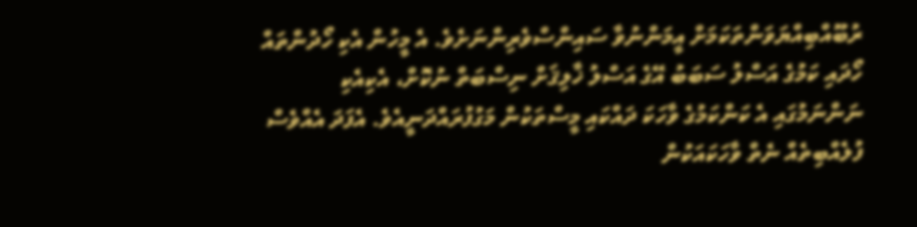ރުބޫއްބިއްޔަވަންތަކަމަށް އީމަންނުވާ ސައިންސްވެރިންނަށެވެ. އެ މީހުން އެކި ހޯދުންތައް ހޯދައި ކަމުގެ އަސްލު ސަބަބު އޭގެ އަސްލު ޚާލިޤަށް ނިސްބަތް ނުކޮށް، އެކިއެކި ނަންނަމުގައި އެ ކަންކަމުގެ ވާހަކަ ދައްކައި މީސްތަކުން މަގުފުރައްދަނީއެވެ. އެފަދަ އެއްވެސް ފުލެއްބިތެއް ނެތް ވާހަކައަކުން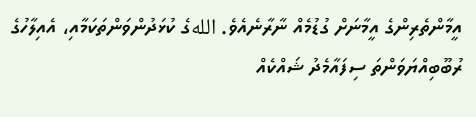އީމާންތެރިންގެ އީމާނަށް ގުޑުމެއް ނާރާނެއެވެ. اللهގެ ކުޅަދުންވަންތަކަމާއި، އެއިލާހުގެ ރުބޫބިއްޔަވަންތަ ސިފައާމެދު ޝައްކެއް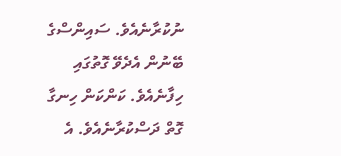ނުކުރާނެއެވެ. ސައިންސްގެ ބޭނުން އެދެވޭ ގޮތުގައި ހިފާނެއެވެ. ކަންކަން ހިނގާ ގޮތް ދަސްކުރާނެއެވެ. އެ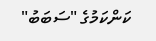ކަންކަމުގެ "ސަބަބު"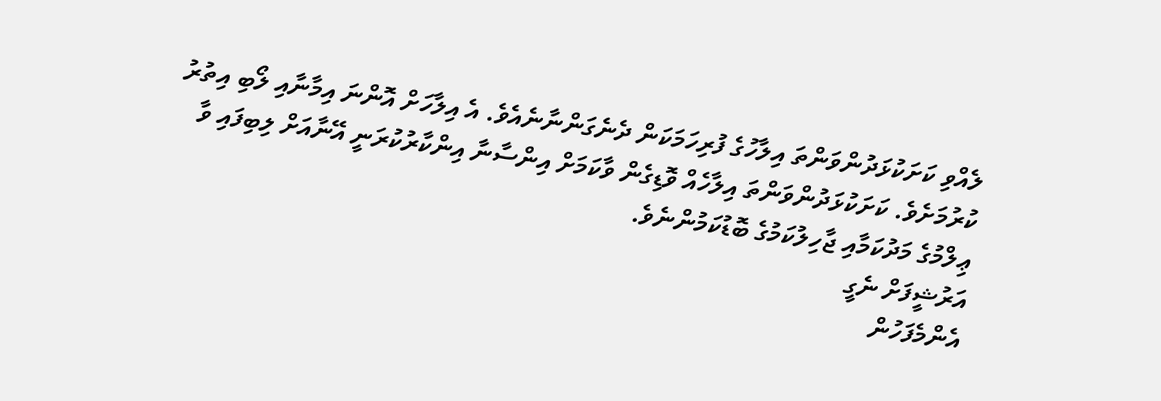ލެއްވި ކަށަކުޅަދުންވަންތަ އިލާހުގެ ފުރިހަމަކަން ދެނެގަންނާނެއެވެ. އެ އިލާހަށް އޮންނަ އިމާނާއި ލޯބި އިތުރު ކުރުމަށެވެ. ކަށަކުޅަދުންވަންތަ އިލާހެއް ވޮޑިގެން ވާކަމަށް އިންސާނާ އިންކާރުކުރަނީ އޭނާއަށް ލިބިފައި ވާ ޢިލްމުގެ މަދުކަމާއި ޖާހިލުކަމުގެ ބޮޑުކަމުންނެވެ.
އަރުޝީފަށް ނެގީ
އެންމެފަހުން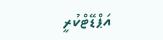އަޕްޑޭޓްކުރީ